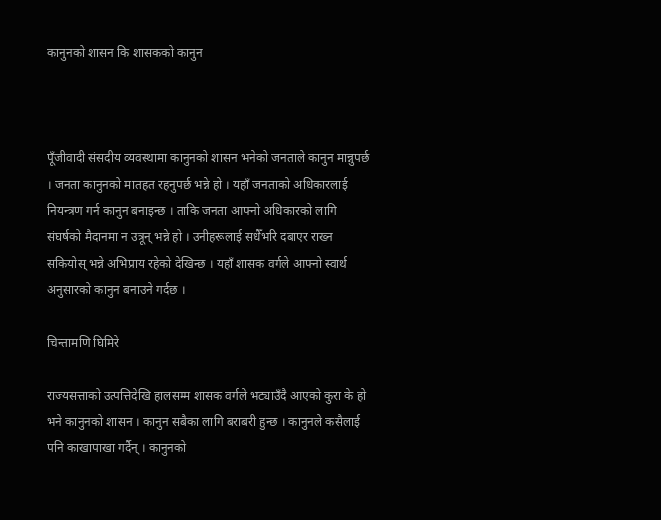कानुनको शासन कि शासकको कानुन



पूँजीवादी संसदीय व्यवस्थामा कानुनको शासन भनेको जनताले कानुन मान्नुपर्छ । जनता कानुनको मातहत रहनुपर्छ भन्ने हो । यहाँ जनताको अधिकारलाई नियन्त्रण गर्न कानुन बनाइन्छ । ताकि जनता आफ्नो अधिकारको लागि संघर्षको मैदानमा न उत्रून् भन्ने हो । उनीहरूलाई सधैँभरि दबाएर राख्न सकियोस् भन्ने अभिप्राय रहेको देखिन्छ । यहाँ शासक वर्गले आफ्नो स्वार्थ अनुसारको कानुन बनाउने गर्दछ ।

चिन्तामणि घिमिरे

राज्यसत्ताको उत्पत्तिदेखि हालसम्म शासक वर्गले भट्याउँदै आएको कुरा के हो भने कानुनको शासन । कानुन सबैका लागि बराबरी हुन्छ । कानुनले कसैलाई पनि काखापाखा गर्दैन् । कानुनको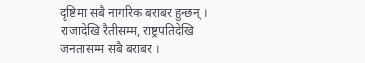दृष्टिमा सबै नागरिक बराबर हुन्छन् । राजादेखि रैतीसम्म, राष्ट्रपतिदेखि जनतासम्म सबै बराबर ।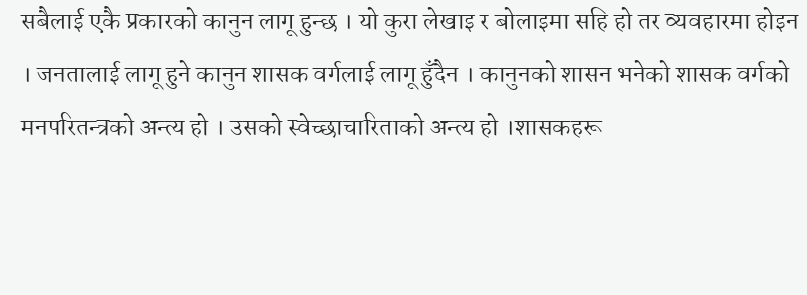सबैलाई एकै प्रकारको कानुन लागू हुन्छ । यो कुरा लेखाइ र बोलाइमा सहि हो तर व्यवहारमा होइन । जनतालाई लागू हुने कानुन शासक वर्गलाई लागू हुँदैन । कानुनको शासन भनेको शासक वर्गको मनपरितन्त्रको अन्त्य हो । उसको स्वेच्छाचारिताको अन्त्य हो ।शासकहरू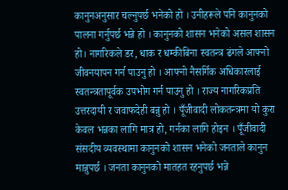कानुनअनुसार चल्नुपर्छ भनेको हो । उनीहरूले पनि कानुनको पालना गर्नुपर्छ भन्ने हो । कानुनको शासन भनेको असल शासन हो। नागरिकले डर, धाक र धम्कीबिना स्वतन्त्र ढंगले आफ्नो जीवनयापन गर्न पाउनु हो । आफ्नो नैसर्गिक अधिकारलाई स्वतन्त्रतापूर्वक उपभोग गर्न पाउनु हो । राज्य नागरिकप्रति उत्तरदायी र जवाफदेही बन्नु हो । पूँजीवादी लोकतन्त्रमा यो कुरा केवल भन्नका लागि मात्र हो, गर्नका लागि होइन । पूँजीवादी संसदीय व्यवस्थामा कानुनको शासन भनेको जनताले कानुन मान्नुपर्छ । जनता कानुनको मातहत रहनुपर्छ भन्ने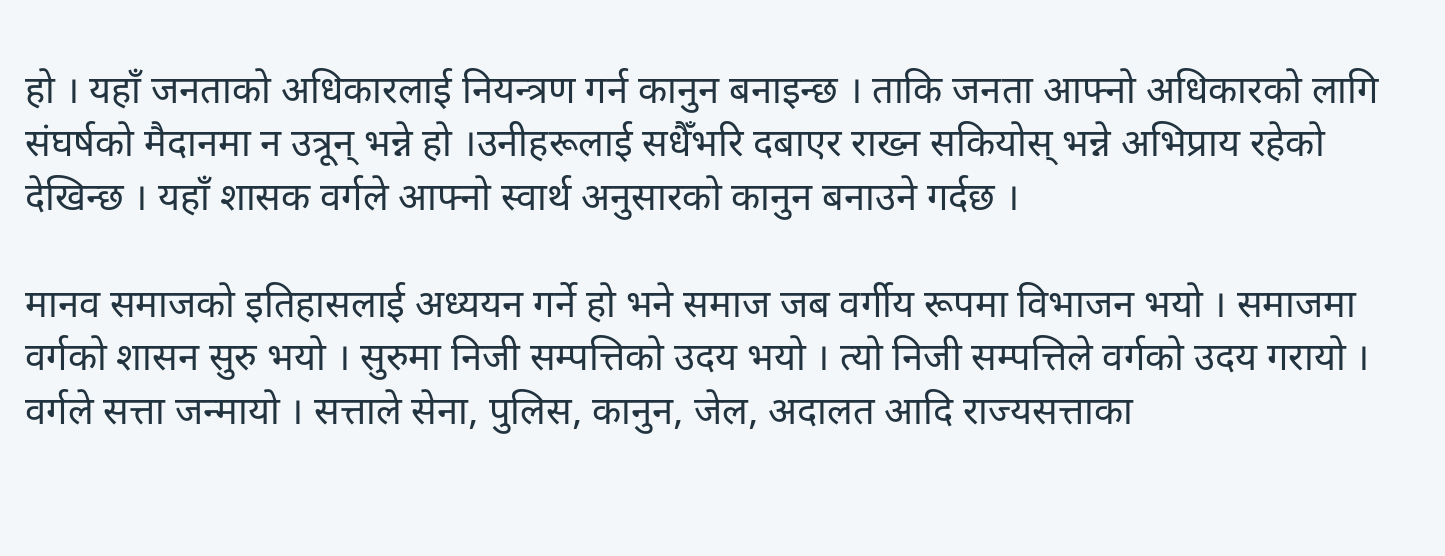हो । यहाँ जनताको अधिकारलाई नियन्त्रण गर्न कानुन बनाइन्छ । ताकि जनता आफ्नो अधिकारको लागि संघर्षको मैदानमा न उत्रून् भन्ने हो ।उनीहरूलाई सधैँभरि दबाएर राख्न सकियोस् भन्ने अभिप्राय रहेको देखिन्छ । यहाँ शासक वर्गले आफ्नो स्वार्थ अनुसारको कानुन बनाउने गर्दछ ।

मानव समाजको इतिहासलाई अध्ययन गर्ने हो भने समाज जब वर्गीय रूपमा विभाजन भयो । समाजमा वर्गको शासन सुरु भयो । सुरुमा निजी सम्पत्तिको उदय भयो । त्यो निजी सम्पत्तिले वर्गको उदय गरायो । वर्गले सत्ता जन्मायो । सत्ताले सेना, पुलिस, कानुन, जेल, अदालत आदि राज्यसत्ताका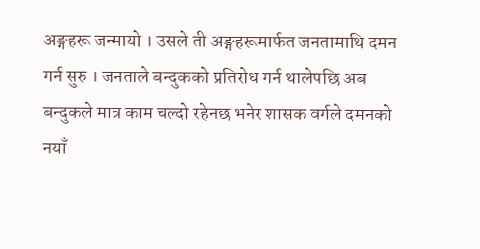अङ्गहरू जन्मायो । उसले ती अङ्गहरूमार्फत जनतामाथि दमन गर्न सुरु । जनताले बन्दुकको प्रतिरोध गर्न थालेपछि अब बन्दुकले मात्र काम चल्दो रहेनछ भनेर शासक वर्गले दमनको नयाँ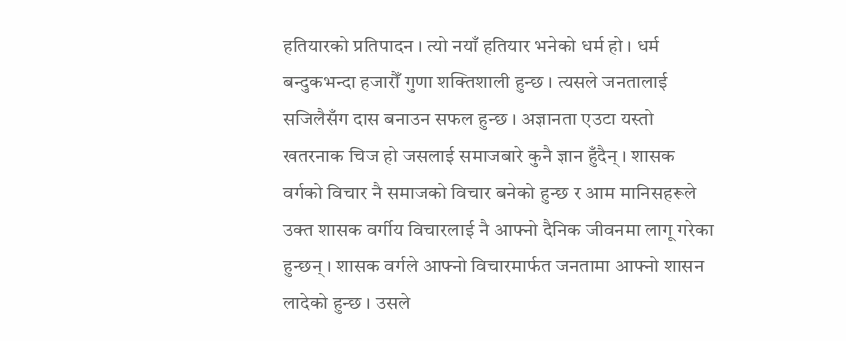हतियारको प्रतिपादन । त्यो नयाँ हतियार भनेको धर्म हो । धर्म बन्दुकभन्दा हजारौँ गुणा शक्तिशाली हुन्छ । त्यसले जनतालाई सजिलैसँग दास बनाउन सफल हुन्छ । अज्ञानता एउटा यस्तो खतरनाक चिज हो जसलाई समाजबारे कुनै ज्ञान हुँदैन् । शासक वर्गको विचार नै समाजको विचार बनेको हुन्छ र आम मानिसहरूले उक्त शासक वर्गीय विचारलाई नै आफ्नो दैनिक जीवनमा लागू गरेका हुन्छन् । शासक वर्गले आफ्नो विचारमार्फत जनतामा आफ्नो शासन लादेको हुन्छ । उसले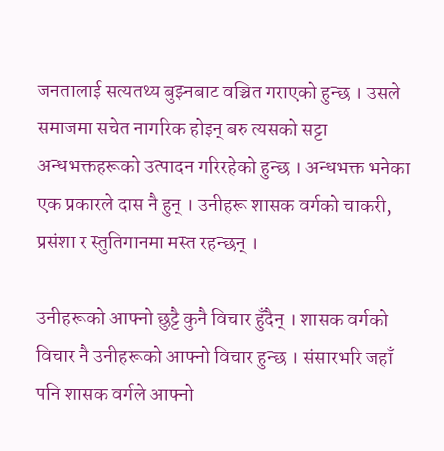जनतालाई सत्यतथ्य बुझ्नबाट वञ्चित गराएको हुन्छ । उसले समाजमा सचेत नागरिक होइन् बरु त्यसको सट्टा अन्धभक्तहरूको उत्पादन गरिरहेको हुन्छ । अन्धभक्त भनेका एक प्रकारले दास नै हुन् । उनीहरू शासक वर्गको चाकरी, प्रसंशा र स्तुतिगानमा मस्त रहन्छन् ।

उनीहरूको आफ्नो छुट्टै कुनै विचार हुँदैन् । शासक वर्गको विचार नै उनीहरूको आफ्नो विचार हुन्छ । संसारभरि जहाँ पनि शासक वर्गले आफ्नो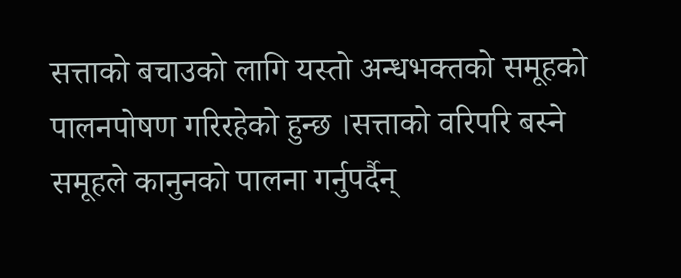सत्ताको बचाउको लागि यस्तो अन्धभक्तको समूहको पालनपोषण गरिरहेको हुन्छ ।सत्ताको वरिपरि बस्ने समूहले कानुनको पालना गर्नुपर्दैन्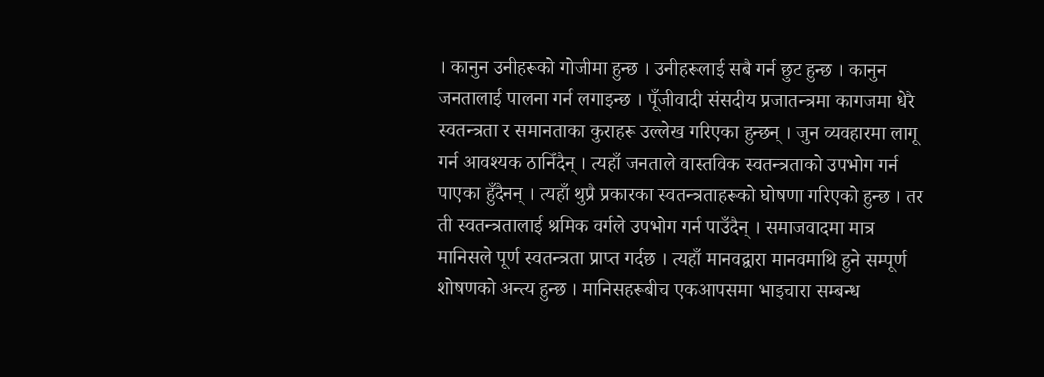। कानुन उनीहरूको गोजीमा हुन्छ । उनीहरूलाई सबै गर्न छुट हुन्छ । कानुन जनतालाई पालना गर्न लगाइन्छ । पूँजीवादी संसदीय प्रजातन्त्रमा कागजमा धेरै स्वतन्त्रता र समानताका कुराहरू उल्लेख गरिएका हुन्छन् । जुन व्यवहारमा लागू गर्न आवश्यक ठानिँदैन् । त्यहाँ जनताले वास्तविक स्वतन्त्रताको उपभोग गर्न पाएका हुँदैनन् । त्यहाँ थुप्रै प्रकारका स्वतन्त्रताहरूको घोषणा गरिएको हुन्छ । तर ती स्वतन्त्रतालाई श्रमिक वर्गले उपभोग गर्न पाउँदैन् । समाजवादमा मात्र मानिसले पूर्ण स्वतन्त्रता प्राप्त गर्दछ । त्यहाँ मानवद्वारा मानवमाथि हुने सम्पूर्ण शोषणको अन्त्य हुन्छ । मानिसहरूबीच एकआपसमा भाइचारा सम्बन्ध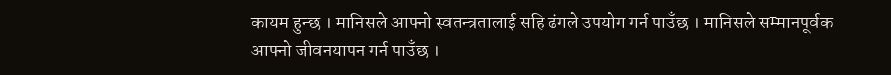कायम हुन्छ । मानिसले आफ्नो स्वतन्त्रतालाई सहि ढंगले उपयोग गर्न पाउँछ । मानिसले सम्मानपूर्वक आफ्नो जीवनयापन गर्न पाउँछ ।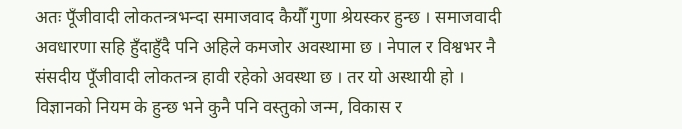अतः पूँजीवादी लोकतन्त्रभन्दा समाजवाद कैयौँ गुणा श्रेयस्कर हुन्छ । समाजवादी अवधारणा सहि हुँदाहुँदै पनि अहिले कमजोर अवस्थामा छ । नेपाल र विश्वभर नै संसदीय पूँजीवादी लोकतन्त्र हावी रहेको अवस्था छ । तर यो अस्थायी हो । विज्ञानको नियम के हुन्छ भने कुनै पनि वस्तुको जन्म, विकास र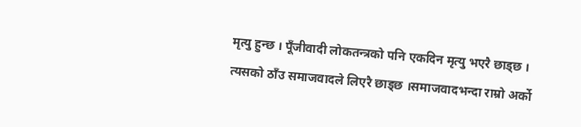मृत्यु हुन्छ । पूँजीवादी लोकतन्त्रको पनि एकदिन मृत्यु भएरै छाड्छ । त्यसको ठाँउ समाजवादले लिएरै छाड्छ ।समाजवादभन्दा राम्रो अर्को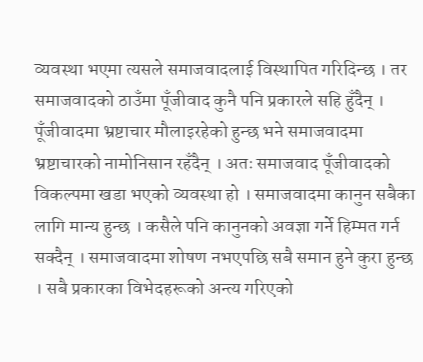व्यवस्था भएमा त्यसले समाजवादलाई विस्थापित गरिदिन्छ । तर समाजवादको ठाउँमा पूँजीवाद कुनै पनि प्रकारले सहि हुँदैन् । पूँजीवादमा भ्रष्टाचार मौलाइरहेको हुन्छ भने समाजवादमा भ्रष्टाचारको नामोनिसान रहँदैन् । अतः समाजवाद पूँजीवादको विकल्पमा खडा भएको व्यवस्था हो । समाजवादमा कानुन सबैका लागि मान्य हुन्छ । कसैले पनि कानुनको अवज्ञा गर्ने हिम्मत गर्न सक्दैन् । समाजवादमा शोषण नभएपछि सबै समान हुने कुरा हुन्छ । सबै प्रकारका विभेदहरूको अन्त्य गरिएको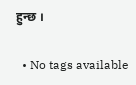हुन्छ ।

  • No tags available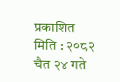प्रकाशित मिति : २०८२ चैत २४ गते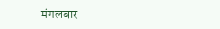मंगलबार